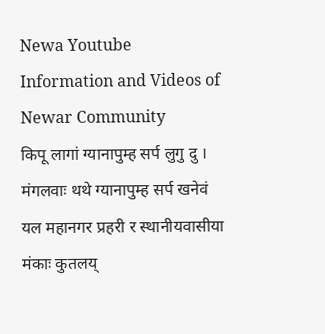Newa Youtube
Information and Videos of Newar Community
किपू लागां ग्यानापुम्ह सर्प लुगु दु । मंगलवाः थथे ग्यानापुम्ह सर्प खनेवं यल महानगर प्रहरी र स्थानीयवासीया मंकाः कुतलय्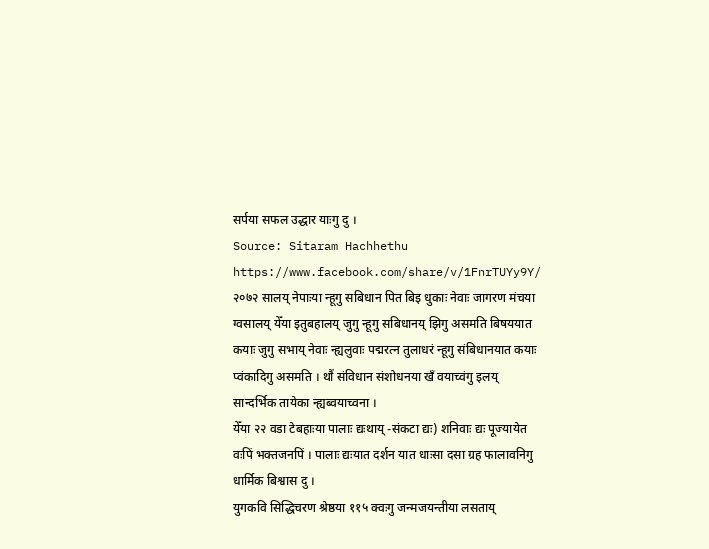सर्पया सफल उद्धार याःगु दु ।
Source: Sitaram Hachhethu
https://www.facebook.com/share/v/1FnrTUYy9Y/
२०७२ सालय् नेपाःया न्हूगु सबिधान पित बिइ धुकाः नेवाः जागरण मंचया ग्वसालय् येँया इतुबहालय् जुगु न्हूगु सबिधानय् झिगु असमति बिषययात कयाः जुगु सभाय् नेवाः न्ह्यलुवाः पद्मरत्न तुलाधरं न्हूगु संबिधानयात कयाः प्वंकादिगु असमति । थौं संविधान संशोधनया खँ वयाच्वंगु इलय् सान्दर्भिक तायेका न्ह्यब्वयाच्वना ।
येँया २२ वडा टेबहाःया पालाः द्यःथाय् -संकटा द्यः) शनिवाः द्यः पूज्यायेत वःपिं भक्तजनपिं । पालाः द्यःयात दर्शन यात धाःसा दसा ग्रह फालावनिगु धार्मिक बिश्वास दु ।
युगकवि सिद्धिचरण श्रेष्ठया ११५ क्वःगु जन्मजयन्तीया लसताय्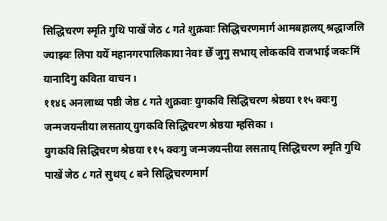सिद्धिचरण स्मृति गुथि पाखें जेठ ८ गते शुक्रवाः सिद्धिचरणमार्ग आमबहालय् श्रद्धाजलि ज्याझ्वः लिपा ययेँ महानगरपालिकाया नेवाः छेँ जुगु सभाय् लोककवि राजभाई जकःमिं यानादिगु कविता वाचन ।
११४६ अनलाथ्व पष्ठी जेष्ठ ८ गते शुक्रवाः युगकवि सिद्धिचरण श्रेष्ठया ११५ क्वःगु जन्मजयन्तीया लसताय् युगकवि सिद्धिचरण श्रेष्ठया म्हसिका ।
युगकवि सिद्धिचरण श्रेष्ठया ११५ क्वःगु जन्मजयन्तीया लसताय् सिद्धिचरण स्मृति गुथि पाखें जेठ ८ गते सुथय् ८ बने सिद्धिचरणमार्ग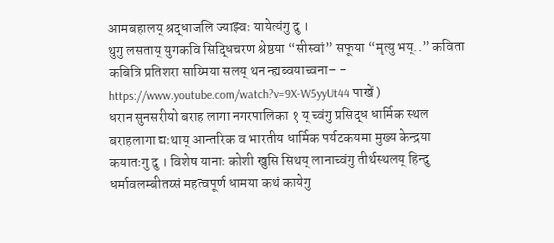आमबहालय् श्रद्धाजलि ज्याझ्वः यायेत्यंगु दु ।
थुगु लसताय् युगकवि सिद्धिचरण श्रेष्ठया “सीस्वां” सफूया “मृत्यु भय्..” कविता कबित्रि प्रतिशरा साय्मिया सलय् थन न्ह्यब्वयाच्वना– - https://www.youtube.com/watch?v=9X-W5yyUt44 पाखें )
धरान सुनसरीयो बराह लागा नगरपालिका १ य् च्वंगु प्रसिद्ध धार्मिक स्थल बराहलागा द्यःथाय् आन्तरिक व भारतीय धार्मिक पर्यटकयमा मुख्य केन्द्रया कयातःगु दु । विशेष यानाः कोशी खुसि सिथय् लानाच्वंगु तीर्थस्थलय् हिन्दु धर्मावलम्बीतय्सं महत्वपूर्ण धामया कथं कायेगु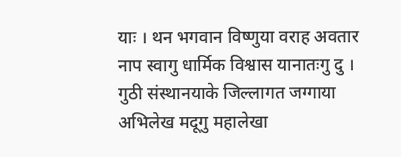याः । थन भगवान विष्णुया वराह अवतार नाप स्वागु धार्मिक विश्वास यानातःगु दु ।
गुठी संस्थानयाके जिल्लागत जग्गाया अभिलेख मदूगु महालेखा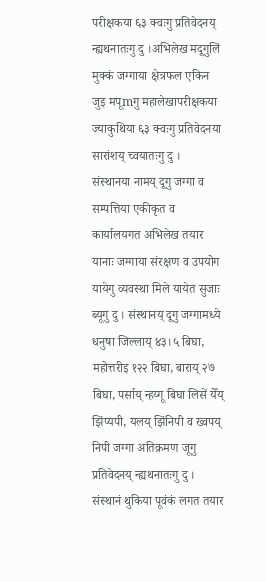परीक्षकया ६३ क्वःगु प्रतिवेदनय् न्ह्यथनातःगु दु ।अभिलेख मदूगुलिं मुक्कं जग्गाया क्षेत्रफल एकिन जुइ मपूmगु महालेखापरीक्षकया ज्याकुथिया ६३ क्वःगु प्रतिवेदनया सारांशय् च्वयातःगु दु ।
संस्थानया नामय् दूगु जग्गा व सम्पत्तिया एकीकृत व कार्यालयगत अभिलेख तयार यानाः जग्गाया संरक्षण व उपयोग यायेगु व्यवस्था मिले यायेत सुजाः ब्यूगु दु । संस्थानय् दूगु जग्गामध्ये धनुषा जिल्लाय् ४३।५ बिघा, महोत्तरीइ १२२ बिघा, बाराय् २७ बिघा, पर्साय् न्हय्गू बिघा लिसें येँय् झिंप्यपी, यलय् झिंनिपी व ख्वपय् निपी जग्गा अतिक्रमण जूगु प्रतिवेदनय् न्ह्यथनातःगु दु ।
संस्थानं थुकिया पूवंकं लगत तयार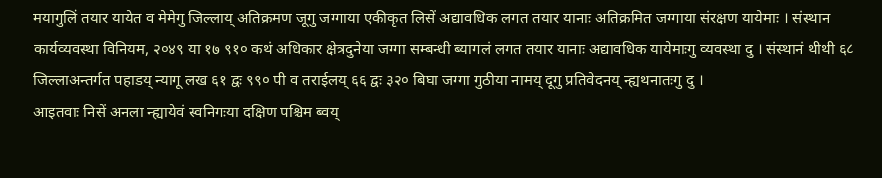मयागुलिं तयार यायेत व मेमेगु जिल्लाय् अतिक्रमण जूगु जग्गाया एकीकृत लिसें अद्यावधिक लगत तयार यानाः अतिक्रमित जग्गाया संरक्षण यायेमाः । संस्थान कार्यव्यवस्था विनियम, २०४९ या १७ ९१० कथं अधिकार क्षेत्रदुनेया जग्गा सम्बन्धी ब्यागलं लगत तयार यानाः अद्यावधिक यायेमाःगु व्यवस्था दु । संस्थानं थीथी ६८ जिल्लाअन्तर्गत पहाडय् न्यागू लख ६१ द्वः ९९० पी व तराईलय् ६६ द्वः ३२० बिघा जग्गा गुठीया नामय् दूगु प्रतिवेदनय् न्ह्यथनातःगु दु ।
आइतवाः निसें अनला न्ह्यायेवं स्वनिगःया दक्षिण पश्चिम ब्वय्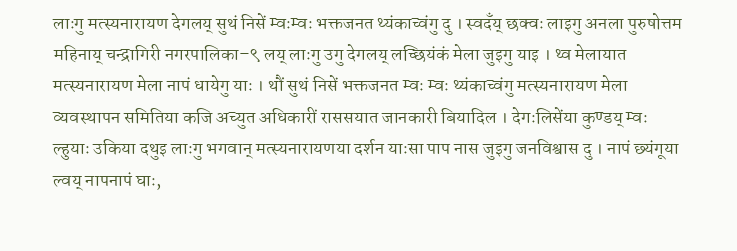लाःगु मत्स्यनारायण देगलय् सुथं निसें म्वःम्वः भक्तजनत थ्यंकाच्वंगु दु । स्वदँय् छक्वः लाइगु अनला पुरुषोत्तम महिनाय् चन्द्रागिरी नगरपालिका–९ लय् लाःगु उगु देगलय् लच्छियंकं मेला जुइगु याइ । थ्व मेलायात मत्स्यनारायण मेला नापं धायेगु याः । थौं सुथं निसें भक्तजनत म्वः म्वः थ्यंकाच्वंगु मत्स्यनारायण मेला व्यवस्थापन समितिया कजि अच्युत अधिकारीं राससयात जानकारी बियादिल । देगःलिसेंया कुण्डय् म्वः ल्हुयाः उकिया दथुइ लाःगु भगवान् मत्स्यनारायणया दर्शन याःसा पाप नास जुइगु जनविश्वास दु । नापं छ्यंगूया ल्वय् नापनापं घाः,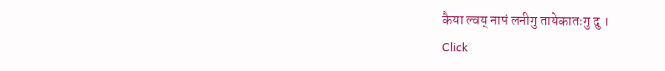कैया ल्वय् नापं लनीगु तायेकातःगु दु ।
Click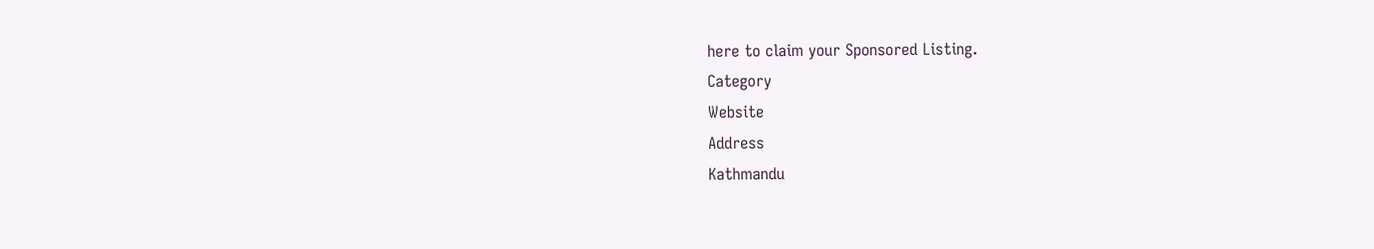here to claim your Sponsored Listing.
Category
Website
Address
Kathmandu